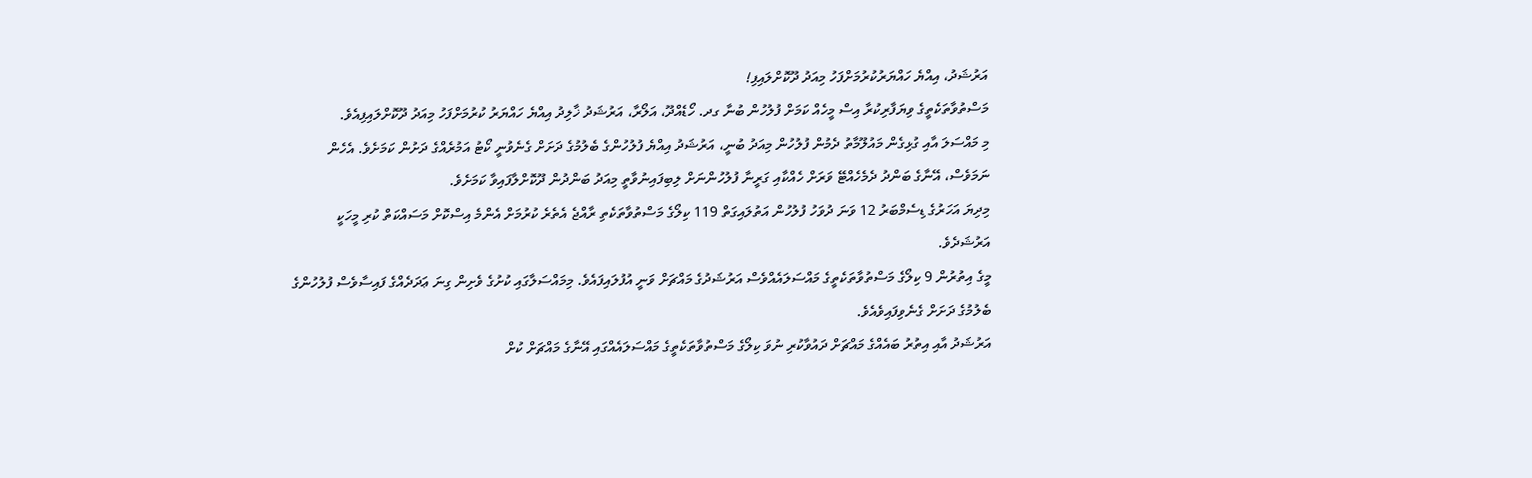އަރުޝަދު، އިއްޔެ ހައްޔަރުކުރުމަށްފަހު މިއަދު ދޫކޮށްލައިފި!
މަސްތުވާތަކެތީގެ ވިޔަފާރިކުރާ އިސް މީހެއް ކަމަށް ފުލުހުން ބުނާ ގދ. ހޯޑެއްދޫ، އަލޯރާ، އަރުޝަދު ޚާލިދު އިއްޔެ ހައްޔަރު ކުރުމަށްފަހު މިއަދު ދޫކޮށްލައިފިއެވެ.
މި މައްސަލަ އާއި ގުޅިގެން މައުލޫމާތު ދެމުން ފުލުހުން މިއަދު ބުނީ، އަރުޝަދު އިއްޔެ ފުލުހުންގެ ބެލުމުގެ ދަށަށް ގެނެވުނީ ކޯޓު އަމުރެއްގެ ދަށުން ކަމަށެވެ. އެހެން ނަމަވެސް، އޭނާގެ ބަންދު ދެމެހެއްޓޭ ވަރަށް ހެއްކާއި ގަރީނާ ފުލުހުންނަށް ލިބިފައިނުވާތީ މިއަދު ބަންދުން ދޫކޮށްލާފައިވާ ކަމަށެވެ.
މިދިޔަ އަހަރުގެ ޑިސެމްބަރު 12 ވަނަ ދުވަހު ފުލުހުން އަތުލައިގަތް 119 ކިލޯގެ މަސްތުވާތަކެތި ރާއްޖެ އެތެރެ ކުރުމަށް އެންމެ އިސްކޮށް މަސައްކަތް ކުރި މީހަކީ އަރުޝަދެވެ.
މީގެ އިތުރުން 9 ކިލޯގެ މަސްތުވާތަކެތީގެ މައްސަލައެއްވެސް އަރުޝަދުގެ މައްޗަށް ވަނީ އުފުލައިފައެވެ. މިމައްސަލާގައި ކުށުގެ ވެށިން ގިނަ ޢަދަދެއްގެ ފައިސާވެސް ފުލުހުންގެ ބެލުމުގެ ދަށަށް ގެނެވިފައިވެއެވެ.
އަރުޝަދު އާއި އިތުރު ބައެއްގެ މައްޗަށް ދައުވާކުރި ނުވަ ކިލޯގެ މަސްތުވާތަކެތީގެ މައްސަލައެއްގައި އޭނާގެ މައްޗަށް ކުށް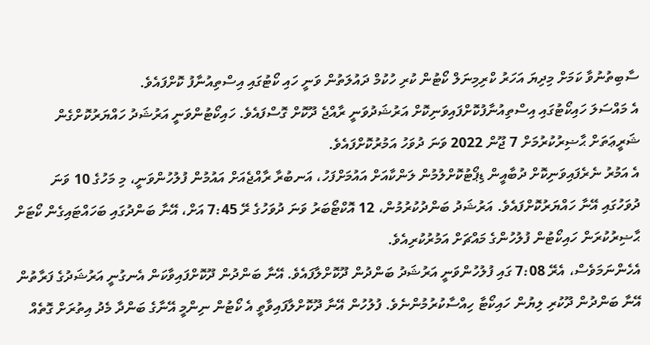ސާބިތުނުވާ ކަމަށް މިދިޔަ އަހަރު ކްރިމިނަލް ކޯޓުން ކުރި ހުކުމް ދައުލަތުން ވަނީ ހައި ކޯޓުގައި އިސްތިއުނާފު ކޮށްފައެވެ.
އެ މައްސަލަ ހައިކޯޓުގައި އިސްތިއުނާފުކޮށްފައިވަނިކޮށް އަރުޝަދުވަނީ ރާއްޖެ ދޫކޮށް ގޮސްފައެވެ. ހައިކޯޓުންވަނީ އަރުޝަދު ހައްޔަރުކޮށްގެން ޝަރީޢަތަށް ޙާޟިރުކުރުމަށް 7 ޖޫން 2022 ވަނަ ދުވަހު އަމުރުކޮށްފައެވެ.
އެ އަމުރު ނެރެފައިވަނިކޮށް ދުބާއީން ޑިޕޯޓުކޮށްލުމުން ލަންކާއަށް އައުމަށްފަހު، އަނބުރާ ރާއްޖެއަށް އައުމުން ފުލުހުންވަނީ، މި މަހުގެ 10 ވަނަ ދުވަހުގައި އޭނާ ހައްޔަރުކޮށްފައެވެ. އަރުޝަދު ބަންދުކުރުމުން، 12 އޮކްޓޯބަރު ވަނަ ދުވަހުގެ ރޭ 7:45 އަށް، އޭނާ ބަންދުގައި ބަހައްޓައިގެން ކޯޓަށް ޙާޟިރުކުރަން ހައިކޯޓުން ފުލުހުންގެ މައްޗަށް އަމުރުކުރިއެވެ.
އެހެންނަމަވެސް، އެރޭ 7:08 ގައި ފުލުހުންވަނީ އަރުޝަދު ބަންދުން ދޫކޮށްލާފައެވެ. އޭނާ ބަންދުން ދޫކޮށްފައިވާކަން އެނގުނީ އަރުޝަދުގެ ފަރާތުން އޭނާ ބަންދުން ދޫކުރި ލިޔުން ހައިކޯޓާ ހިއްސާކުރުމުންނެވެ. ފުލުހުން އޭނާ ދޫކޮށްލާފައިވާތީ އެ ކޯޓުން ނިންމީ އޭނާގެ ބަންދާ މެދު އިތުރަށް ގޮތެއް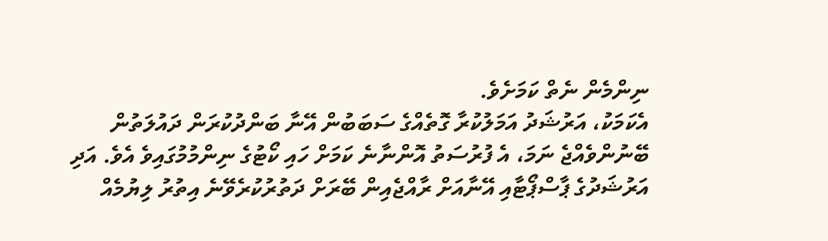ނިންމެން ނެތް ކަމަށެވެ.
އެކަމަކު، އަރުޝަދު އަމަލުކުރާ ގޮތެއްގެ ސަބަބުން އޭނާ ބަންދުކުރަން ދައުލަތުން ބޭނުންވެއްޖެ ނަމަ، އެ ފުރުސަތު އޮންނާނެ ކަމަށް ހައި ކޯޓުގެ ނިންމުމުގައިވެ އެވެ. އަދި އަރުޝަދުގެ ޕާސްޕޯޓާއި އޭނާއަށް ރާއްޖެއިން ބޭރަށް ދަތުރުކުރެވޭނެ އިތުރު ލިޔުމެއް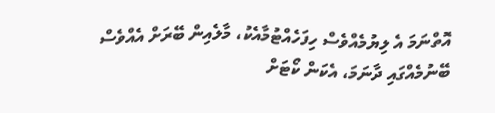އޮތްނަމަ އެ ލިޔުމެއްވެސް ހިފަހެއްޓުމާއެކު، މާލެއިން ބޭރަށް އެއްވެސް ބޭނުމެއްގައި ދާނަމަ، އެކަން ކޯޓަށް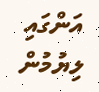އަންގައި ލިޔުމުން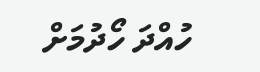ހުއްދަ ހޯދުމަށް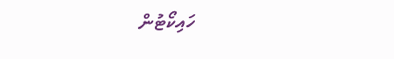ހައިކޯޓުން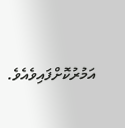އަމުރުކޮށްފައިވެއެވެ.